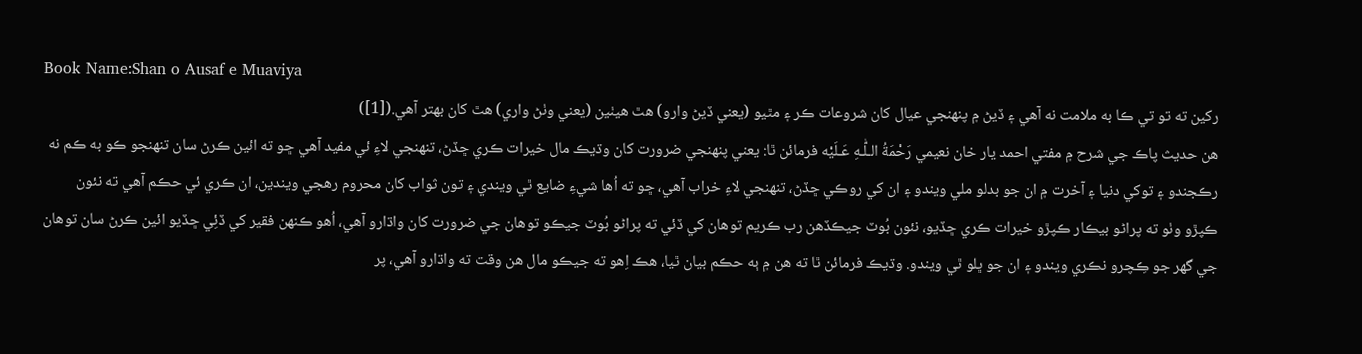Book Name:Shan o Ausaf e Muaviya
رکين ته تو تي ڪا به ملامت نه آهي ۽ ڏيڻ ۾ پنهنجي عيال کان شروعات ڪر ۽ مٿيو (يعني ڏيڻ وارو) هٿ هيٺين (يعني وٺڻ واري) هٿ کان بهتر آهي.([1])
هن حديث پاڪ جي شرح ۾ مفتي احمد يار خان نعيمي رَحْمَةُ الـلّٰـهِ عَـلَيْه فرمائن ٿا: يعني پنهنجي ضرورت کان وڌيڪ مال خيرات ڪري ڇڏڻ، تنهنجي لاءِ ئي مفيد آهي ڇو ته ائين ڪرڻ سان تنهنجو ڪو به ڪم نه رڪجندو ۽ توکي دنيا ۽ آخرت ۾ ان جو بدلو ملي ويندو ۽ ان کي روڪي ڇڏڻ، تنهنجي لاءِ خراب آهي، ڇو ته اُها شيءِ ضايع ٿي ويندي ۽ تون ثواب کان محروم رهجي ويندين، ان ڪري ئي حڪم آهي ته نئون ڪپڙو وٺو ته پراڻو بيڪار ڪپڙو خيرات ڪري ڇڏيو، نئون بُوٽ جيڪڏهن رب ڪريم توهان کي ڏئي ته پراڻو بُوٽ جيڪو توهان جي ضرورت کان واڌارو آهي، اُهو ڪنهن فقير کي ڏئِي ڇڏيو ائين ڪرڻ سان توهان جي گهر جو ڪِچرو نڪري ويندو ۽ ان جو ڀلو ٿي ويندو. وڌيڪ فرمائن ٿا ته هن ۾ ٻه حڪم بيان ٿيا، هڪ اِهو ته جيڪو مال هن وقت ته واڌارو آهي، پر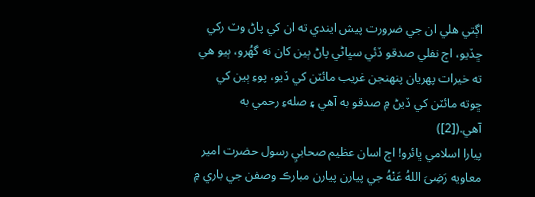اڳتي هلي ان جي ضرورت پيش ايندي ته ان کي پاڻ وٽ رکي ڇڏيو، اڄ نفلي صدقو ڏئي سڀاڻي پاڻ ٻين کان نه گهُرو، ٻيو هي ته خيرات پهريان پنهنجن غريب مائٽن کي ڏيو، پوءِ ٻين کي ڇوته مائٽن کي ڏيڻ ۾ صدقو به آهي ۽ صلهءِ رحمي به آهي.([2])
پيارا اسلامي ڀائرو! اڄ اسان عظيم صحابيِ رسول حضرت امير معاويه رَضِىَ اللهُ عَنْهُ جي پيارن پيارن مبارڪ وصفن جي باري ۾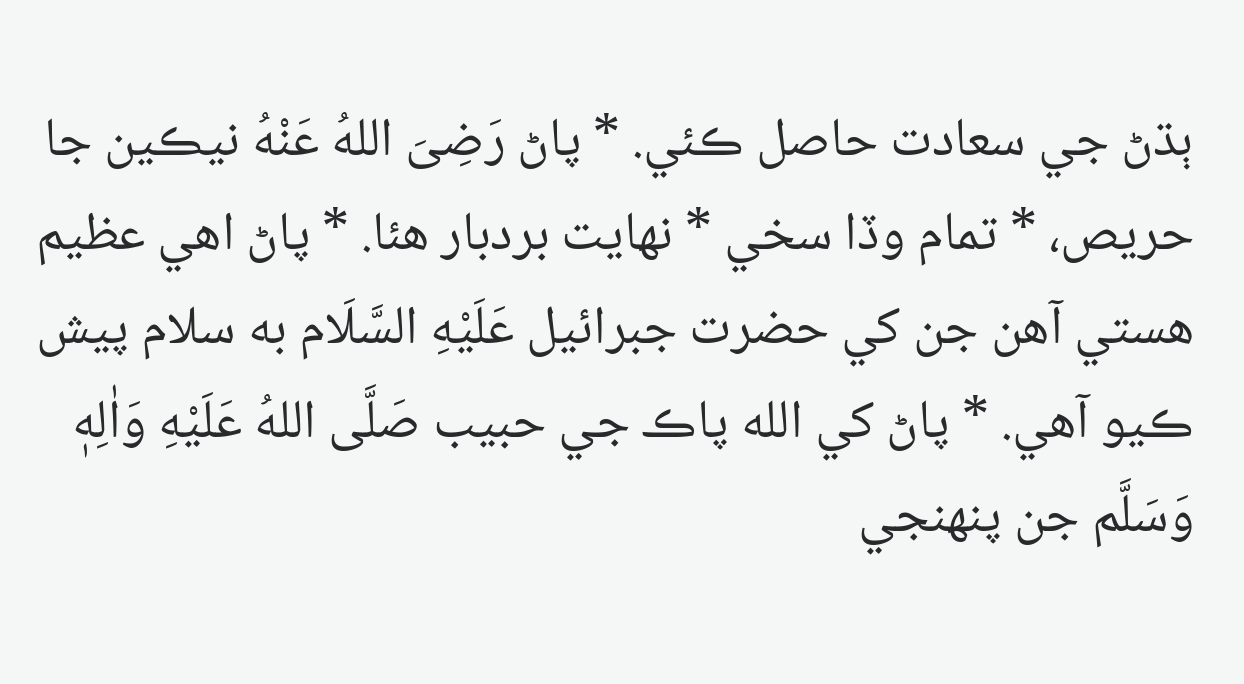ٻڌڻ جي سعادت حاصل ڪئي. * پاڻ رَضِىَ اللهُ عَنْهُ نيڪين جا حريص، * تمام وڏا سخي * نهايت بردبار هئا. * پاڻ اهي عظيم هستي آهن جن کي حضرت جبرائيل عَلَیْهِ السَّلَام به سلام پيش ڪيو آهي. * پاڻ کي الله پاڪ جي حبيب صَلَّى اللهُ عَلَيْهِ وَاٰلِهٖ وَسَلَّم جن پنهنجي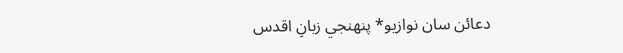دعائن سان نوازيو* پنهنجي زبانِ اقدس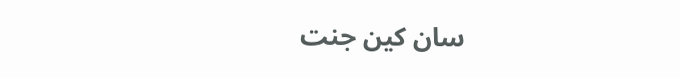سان کين جنت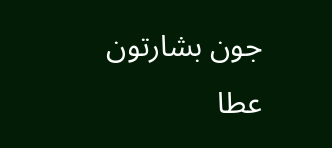جون بشارتون عطا